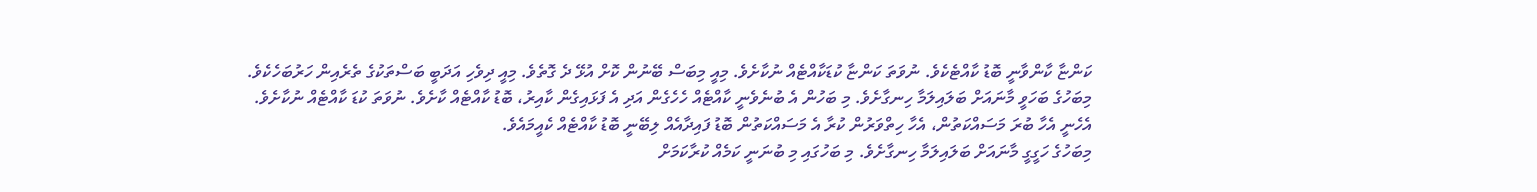ކަންޏާ ކާންވާނީ ބޮޑު ކާއްޓެކެވެ. ނުވަތަ ކަންޏާ ކުޑަކާއްޓެއް ނުކާށެވެ. މިއީ މިބަސް ބޭނުން ކޮށް އުޅޭ ދެ ގޮތެވެ. މިއީ ދިވެހި އަދަބީ ބަސްތަކުގެ ތެރެއިން ހަރުބަހެކެވެ.
މިބަހުގެ ބަހަވީ މާނައަށް ބަލައިލަމާ ހިނގާށެވެ. މި ބަހުން އެ ބުނެވެނީ ކާއްޓެއް ހެހެގެން އަދި އެ ފަޅައިގެން ކާއިރު، ބޮޑު ކާއްޓެއް ކާށެވެ. ނުވަތަ ކުޑަ ކާއްޓެއް ނުކާށެވެ. އެހެނީ އެހާ ބުރަ މަސައްކަތުން، އެހާ ހިތްވަރުން ކުރާ އެ މަސައްކަތުން ބޮޑު ފައިދާއެއް ލިބޭނީ ބޮޑު ކާއްޓެއް ކެއީމައެވެ.
މިބަހުގެ ހަގީގީ މާނައަށް ބަލައިލަމާ ހިނގާށެވެ. މި ބަހުގައި މި ބުނަނީ ކަމެއް ކުރާކަމަށް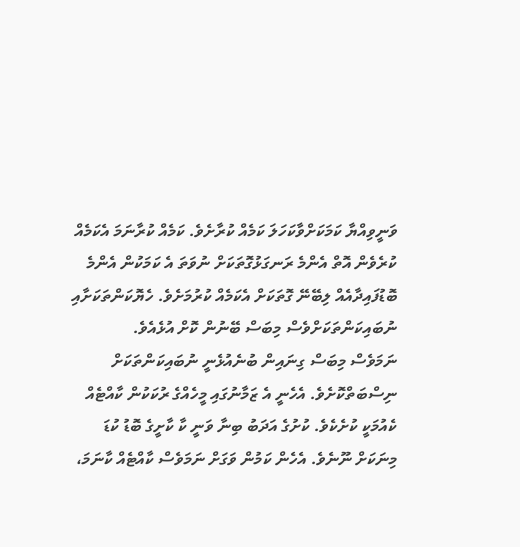ވަނީވިއްޔާ ކަމަކަށްވާކަހަލަ ކަމެއް ކުރާށެވެ. ކަމެއް ކުރާނަމަ އެކަމެއް ކުރެވެން އޮތް އެންމެ ރަނގަޅުގޮތަކަށް ނުވަތަ އެ ކަމަކުން އެންމެ ބޮޑުފައިދާއެއް ލިބޭނޭ ގޮތަކަށް އެކަމެއް ކުރުމަށެވެ. ހެޔޮކަންތަކަށާއި ނުބައިކަންތަކަށްވެސް މިބަސް ބޭނުން ކޮށް އުޅެއެވެ.
ނަމަވެސް މިބަސް ގިނައިން ބުނެއުޅެނީ ނުބައިކަންތަކަށް ނިސްބަތްކޮށެވެ. އެހެނީ އެ ޒަމާނުގައި މީހެއްގެ ރުކަކުން ކާއްޓެއް ކެއުމަކީ ކުށެކެވެ. ކުށުގެ އަދަބު ބިނާ ވަނީ ކާ ކާށީގެ ބޮޑު ކުޑަ މިނަކަށް ނޫނެވެ. އެހެން ކަމުން ވަގަށް ނަމަވެސް ކާއްޓެއް ކާނަމަ،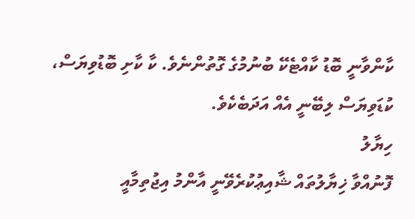ކާންވާނީ ބޮޑު ކާއްޓެކޭ ބުނުމުގެ ގޮތުންނެވެ. ކާ ކާށި ބޮޑުވިޔަސް، ކުޑަވިޔަސް ލިބޭނީ އެއް އަދަބެކެވެ.
ހިޔާލު
ފޮނުއްވާ ޚިޔާލުތައް ޝާއިޢުކުރެވޭނީ އާންމު އިޖުތިމާއީ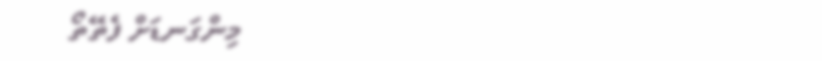މިންގަނޑަށް ފެތޭތޯ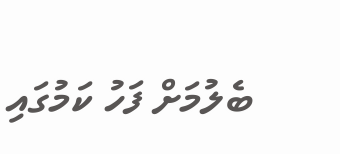ބެލުމަށް ފަހު ކަމުގައި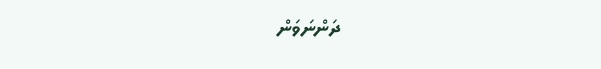ދަންނަވަން